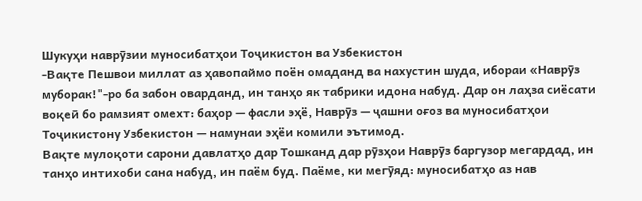Шукуҳи наврӯзии муносибатҳои Тоҷикистон ва Узбекистон
-Вақте Пешвои миллат аз ҳавопаймо поён омаданд ва нахустин шуда, ибораи «Наврӯз муборак!"-ро ба забон оварданд, ин танҳо як табрики идона набуд. Дар он лаҳза сиёсати воқеӣ бо рамзият омехт: баҳор — фасли эҳё, Наврӯз — ҷашни оғоз ва муносибатҳои Тоҷикистону Узбекистон — намунаи эҳёи комили эътимод.
Вақте мулоқоти сарони давлатҳо дар Тошканд дар рӯзҳои Наврӯз баргузор мегардад, ин танҳо интихоби сана набуд, ин паём буд. Паёме, ки мегӯяд: муносибатҳо аз нав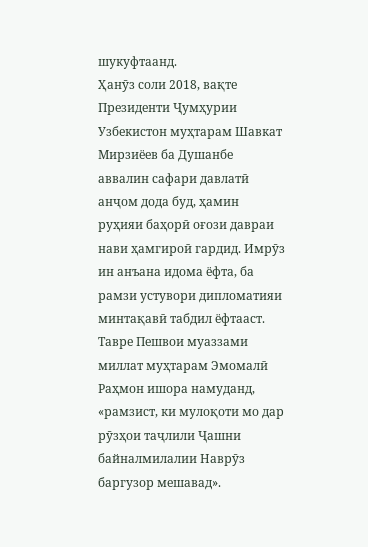шукуфтаанд.
Ҳанӯз соли 2018, вақте Президенти Ҷумҳурии Узбекистон муҳтарам Шавкат Мирзиёев ба Душанбе аввалин сафари давлатӣ анҷом дода буд, ҳамин руҳияи баҳорӣ оғози давраи нави ҳамгироӣ гардид. Имрӯз ин анъана идома ёфта, ба рамзи устувори дипломатияи минтақавӣ табдил ёфтааст.
Тавре Пешвои муаззами миллат муҳтарам Эмомалӣ Раҳмон ишора намуданд, «рамзист, ки мулоқоти мо дар рӯзҳои таҷлили Ҷашни байналмилалии Наврӯз баргузор мешавад».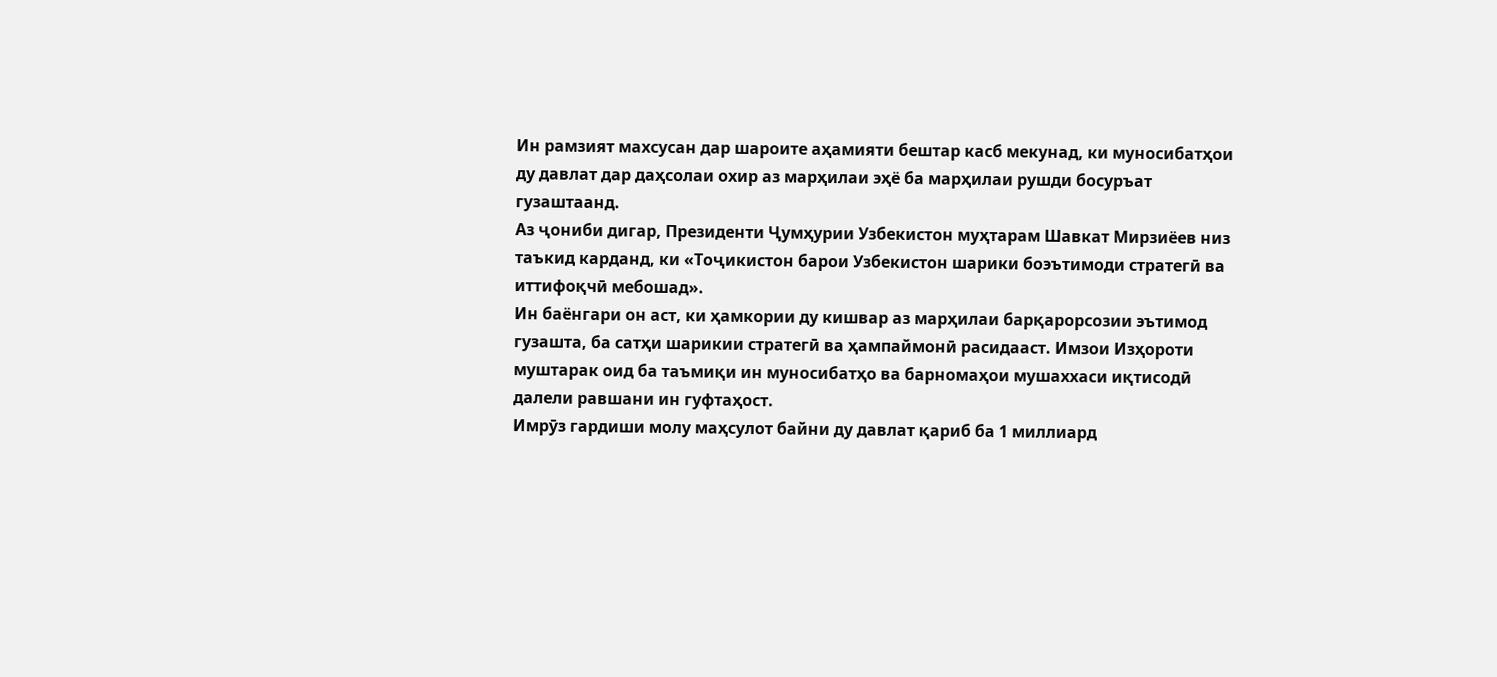Ин рамзият махсусан дар шароите аҳамияти бештар касб мекунад, ки муносибатҳои ду давлат дар даҳсолаи охир аз марҳилаи эҳё ба марҳилаи рушди босуръат гузаштаанд.
Аз ҷониби дигар, Президенти Ҷумҳурии Узбекистон муҳтарам Шавкат Мирзиёев низ таъкид карданд, ки «Тоҷикистон барои Узбекистон шарики боэътимоди стратегӣ ва иттифоқчӣ мебошад».
Ин баёнгари он аст, ки ҳамкории ду кишвар аз марҳилаи барқарорсозии эътимод гузашта, ба сатҳи шарикии стратегӣ ва ҳампаймонӣ расидааст. Имзои Изҳороти муштарак оид ба таъмиқи ин муносибатҳо ва барномаҳои мушаххаси иқтисодӣ далели равшани ин гуфтаҳост.
Имрӯз гардиши молу маҳсулот байни ду давлат қариб ба 1 миллиард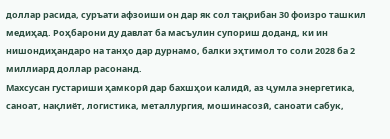доллар расида, суръати афзоиши он дар як сол тақрибан 30 фоизро ташкил медиҳад. Роҳбарони ду давлат ба масъулин супориш доданд, ки ин нишондиҳандаро на танҳо дар дурнамо, балки эҳтимол то соли 2028 ба 2 миллиард доллар расонанд.
Махсусан густариши ҳамкорӣ дар бахшҳои калидӣ, аз ҷумла энергетика, саноат, нақлиёт, логистика, металлургия, мошинасозӣ, саноати сабук,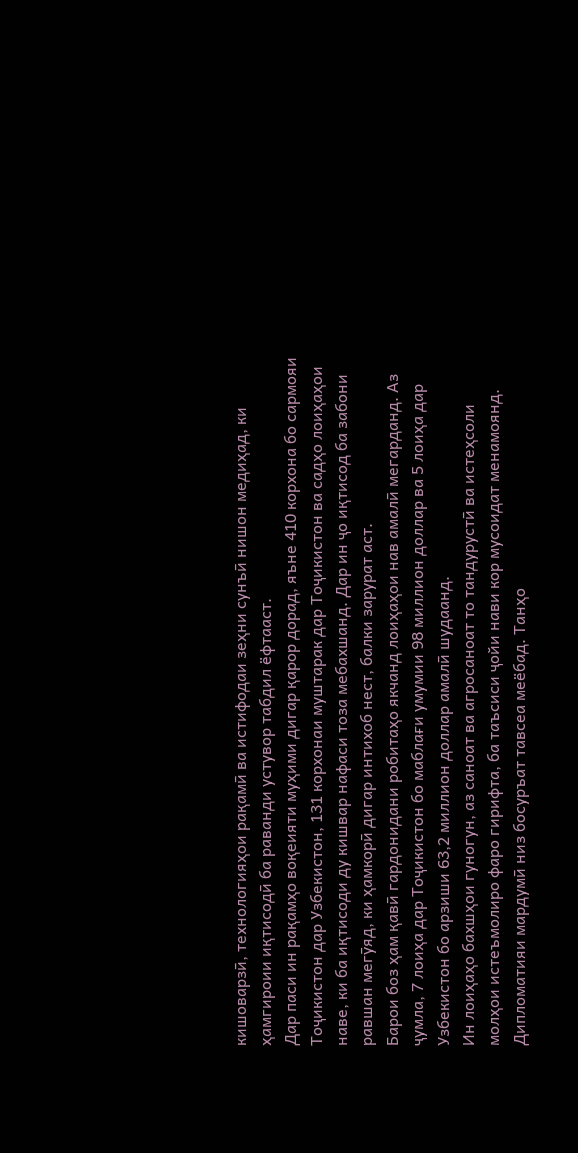кишоварзӣ, технологияҳои рақамӣ ва истифодаи зеҳни сунъӣ нишон медиҳад, ки ҳамгироии иқтисодӣ ба раванди устувор табдил ёфтааст.
Дар паси ин рақамҳо воқеияти муҳими дигар қарор дорад, яъне 410 корхона бо сармояи Тоҷикистон дар Узбекистон, 131 корхонаи муштарак дар Тоҷикистон ва садҳо лоиҳаҳои наве, ки ба иқтисоди ду кишвар нафаси тоза мебахшанд. Дар ин ҷо иқтисод ба забони равшан мегӯяд, ки ҳамкорӣ дигар интихоб нест, балки зарурат аст.
Барои боз ҳам қавӣ гардонидани робитаҳо якчанд лоиҳаҳои нав амалӣ мегарданд. Аз ҷумла, 7 лоиҳа дар Тоҷикистон бо маблағи умумии 98 миллион доллар ва 5 лоиҳа дар Узбекистон бо арзиши 63,2 миллион доллар амалӣ шудаанд.
Ин лоиҳаҳо бахшҳои гуногун, аз саноат ва агросаноат то тандурустӣ ва истеҳсоли молҳои истеъмолиро фаро гирифта, ба таъсиси ҷойи нави кор мусоидат менамоянд.
Дипломатияи мардумӣ низ босуръат тавсеа меёбад. Танҳо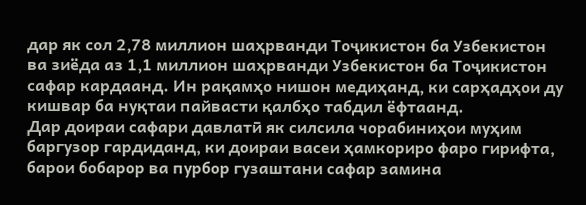дар як сол 2,78 миллион шаҳрванди Тоҷикистон ба Узбекистон ва зиёда аз 1,1 миллион шаҳрванди Узбекистон ба Тоҷикистон сафар кардаанд. Ин рақамҳо нишон медиҳанд, ки сарҳадҳои ду кишвар ба нуқтаи пайвасти қалбҳо табдил ёфтаанд.
Дар доираи сафари давлатӣ як силсила чорабиниҳои муҳим баргузор гардиданд, ки доираи васеи ҳамкориро фаро гирифта, барои бобарор ва пурбор гузаштани сафар замина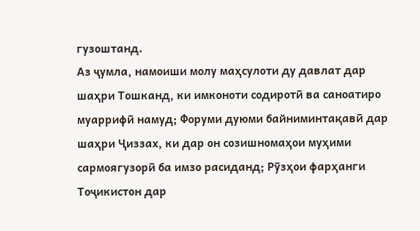гузоштанд.
Аз ҷумла, намоиши молу маҳсулоти ду давлат дар шаҳри Тошканд, ки имконоти содиротӣ ва саноатиро муаррифӣ намуд; Форуми дуюми байниминтақавӣ дар шаҳри Ҷиззах, ки дар он созишномаҳои муҳими сармоягузорӣ ба имзо расиданд; Рӯзҳои фарҳанги Тоҷикистон дар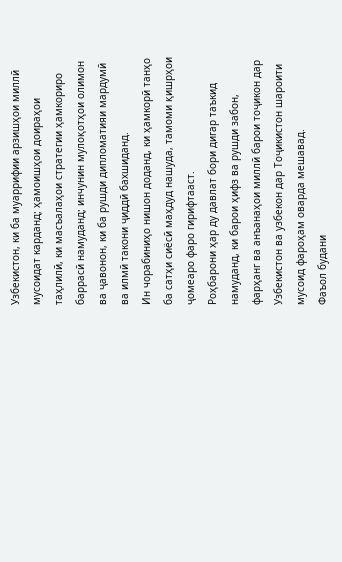Узбекистон, ки ба муаррифии арзишҳои миллӣ мусоидат карданд; ҳамоишҳои доираҳои таҳлилӣ, ки масъалаҳои стратегии ҳамкориро баррасӣ намуданд; инчунин мулоқотҳои олимон ва ҷавонон, ки ба рушди дипломатияи мардумӣ ва илмӣ такони ҷиддӣ бахшиданд.
Ин чорабиниҳо нишон доданд, ки ҳамкорӣ танҳо ба сатҳи сиёсӣ маҳдуд нашуда, тамоми қишрҳои ҷомеаро фаро гирифтааст.
Роҳбарони ҳар ду давлат бори дигар таъкид намуданд, ки барои ҳифз ва рушди забон, фарҳанг ва анъанаҳои миллӣ барои тоҷикон дар Узбекистон ва узбекон дар Тоҷикистон шароити мусоид фароҳам оварда мешавад.
Фаъол будани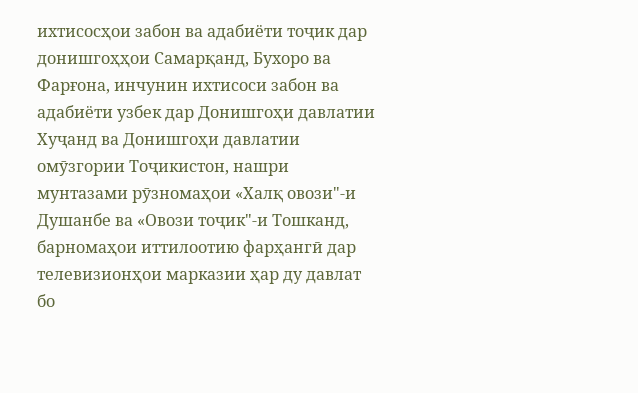ихтисосҳои забон ва адабиёти тоҷик дар донишгоҳҳои Самарқанд, Бухоро ва Фарғона, инчунин ихтисоси забон ва адабиёти узбек дар Донишгоҳи давлатии Хуҷанд ва Донишгоҳи давлатии омӯзгории Тоҷикистон, нашри мунтазами рӯзномаҳои «Халқ овози"-и Душанбе ва «Овози тоҷик"-и Тошканд, барномаҳои иттилоотию фарҳангӣ дар телевизионҳои марказии ҳар ду давлат бо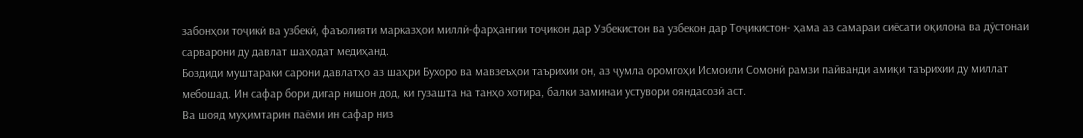забонҳои тоҷикӣ ва узбекӣ, фаъолияти марказҳои миллӣ-фарҳангии тоҷикон дар Узбекистон ва узбекон дар Тоҷикистон- ҳама аз самараи сиёсати оқилона ва дӯстонаи сарварони ду давлат шаҳодат медиҳанд.
Боздиди муштараки сарони давлатҳо аз шаҳри Бухоро ва мавзеъҳои таърихии он, аз ҷумла оромгоҳи Исмоили Сомонӣ рамзи пайванди амиқи таърихии ду миллат мебошад. Ин сафар бори дигар нишон дод, ки гузашта на танҳо хотира, балки заминаи устувори ояндасозӣ аст.
Ва шояд муҳимтарин паёми ин сафар низ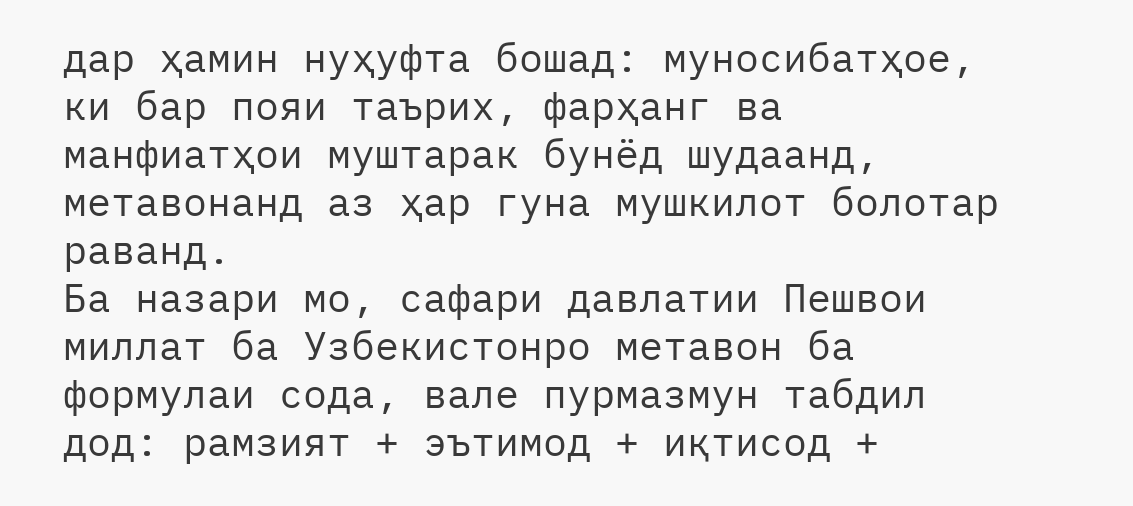дар ҳамин нуҳуфта бошад: муносибатҳое, ки бар пояи таърих, фарҳанг ва манфиатҳои муштарак бунёд шудаанд, метавонанд аз ҳар гуна мушкилот болотар раванд.
Ба назари мо, сафари давлатии Пешвои миллат ба Узбекистонро метавон ба формулаи сода, вале пурмазмун табдил дод: рамзият + эътимод + иқтисод +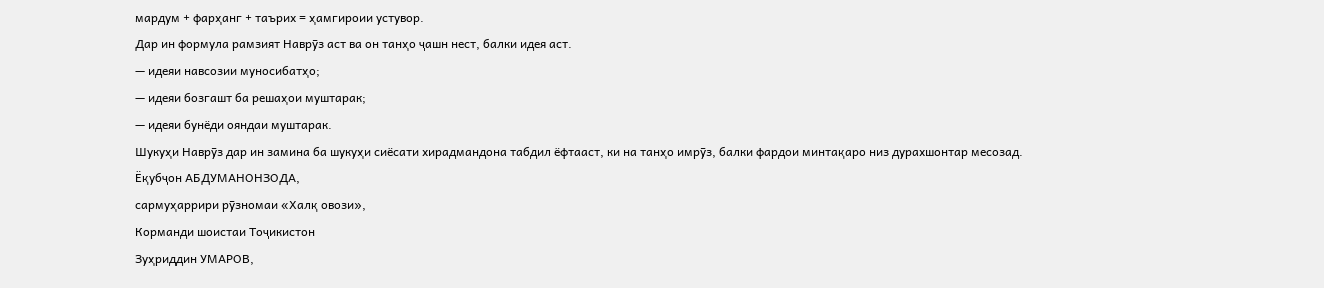мардум + фарҳанг + таърих = ҳамгироии устувор.
Дар ин формула рамзият Наврӯз аст ва он танҳо ҷашн нест, балки идея аст.
— идеяи навсозии муносибатҳо;
— идеяи бозгашт ба решаҳои муштарак;
— идеяи бунёди ояндаи муштарак.
Шукуҳи Наврӯз дар ин замина ба шукуҳи сиёсати хирадмандона табдил ёфтааст, ки на танҳо имрӯз, балки фардои минтақаро низ дурахшонтар месозад.
Ёқубҷон АБДУМАНОНЗОДА,
сармуҳаррири рӯзномаи «Халқ овози»,
Корманди шоистаи Тоҷикистон
Зуҳриддин УМАРОВ,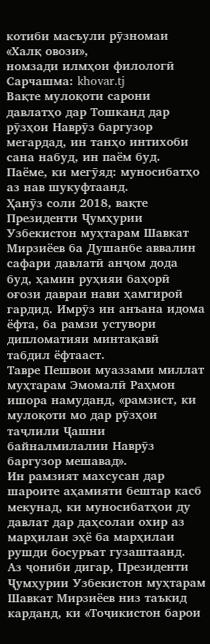котиби масъули рӯзномаи «Халқ овози»,
номзади илмҳои филологӣ
Сарчашма: khovar.tj
Вақте мулоқоти сарони давлатҳо дар Тошканд дар рӯзҳои Наврӯз баргузор мегардад, ин танҳо интихоби сана набуд, ин паём буд. Паёме, ки мегӯяд: муносибатҳо аз нав шукуфтаанд.
Ҳанӯз соли 2018, вақте Президенти Ҷумҳурии Узбекистон муҳтарам Шавкат Мирзиёев ба Душанбе аввалин сафари давлатӣ анҷом дода буд, ҳамин руҳияи баҳорӣ оғози давраи нави ҳамгироӣ гардид. Имрӯз ин анъана идома ёфта, ба рамзи устувори дипломатияи минтақавӣ табдил ёфтааст.
Тавре Пешвои муаззами миллат муҳтарам Эмомалӣ Раҳмон ишора намуданд, «рамзист, ки мулоқоти мо дар рӯзҳои таҷлили Ҷашни байналмилалии Наврӯз баргузор мешавад».
Ин рамзият махсусан дар шароите аҳамияти бештар касб мекунад, ки муносибатҳои ду давлат дар даҳсолаи охир аз марҳилаи эҳё ба марҳилаи рушди босуръат гузаштаанд.
Аз ҷониби дигар, Президенти Ҷумҳурии Узбекистон муҳтарам Шавкат Мирзиёев низ таъкид карданд, ки «Тоҷикистон барои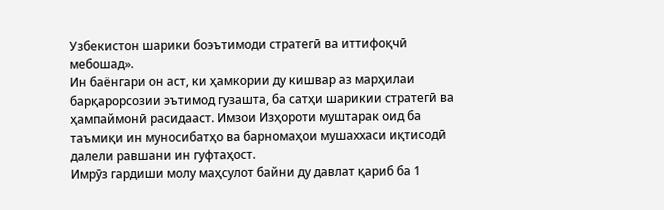Узбекистон шарики боэътимоди стратегӣ ва иттифоқчӣ мебошад».
Ин баёнгари он аст, ки ҳамкории ду кишвар аз марҳилаи барқарорсозии эътимод гузашта, ба сатҳи шарикии стратегӣ ва ҳампаймонӣ расидааст. Имзои Изҳороти муштарак оид ба таъмиқи ин муносибатҳо ва барномаҳои мушаххаси иқтисодӣ далели равшани ин гуфтаҳост.
Имрӯз гардиши молу маҳсулот байни ду давлат қариб ба 1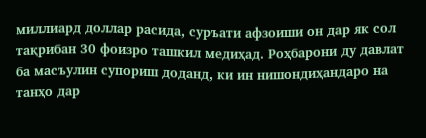миллиард доллар расида, суръати афзоиши он дар як сол тақрибан 30 фоизро ташкил медиҳад. Роҳбарони ду давлат ба масъулин супориш доданд, ки ин нишондиҳандаро на танҳо дар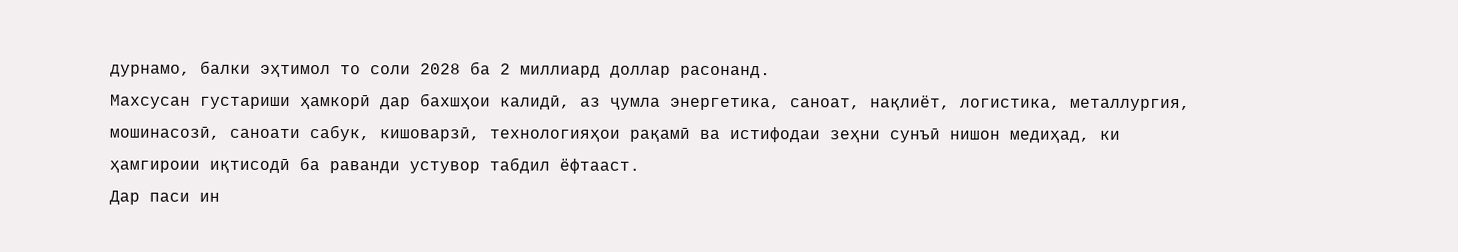дурнамо, балки эҳтимол то соли 2028 ба 2 миллиард доллар расонанд.
Махсусан густариши ҳамкорӣ дар бахшҳои калидӣ, аз ҷумла энергетика, саноат, нақлиёт, логистика, металлургия, мошинасозӣ, саноати сабук, кишоварзӣ, технологияҳои рақамӣ ва истифодаи зеҳни сунъӣ нишон медиҳад, ки ҳамгироии иқтисодӣ ба раванди устувор табдил ёфтааст.
Дар паси ин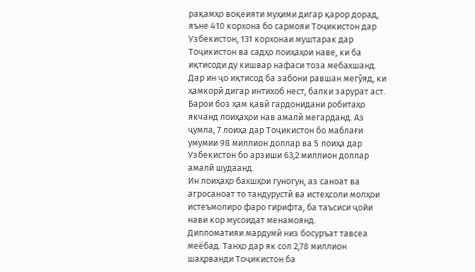рақамҳо воқеияти муҳими дигар қарор дорад, яъне 410 корхона бо сармояи Тоҷикистон дар Узбекистон, 131 корхонаи муштарак дар Тоҷикистон ва садҳо лоиҳаҳои наве, ки ба иқтисоди ду кишвар нафаси тоза мебахшанд. Дар ин ҷо иқтисод ба забони равшан мегӯяд, ки ҳамкорӣ дигар интихоб нест, балки зарурат аст.
Барои боз ҳам қавӣ гардонидани робитаҳо якчанд лоиҳаҳои нав амалӣ мегарданд. Аз ҷумла, 7 лоиҳа дар Тоҷикистон бо маблағи умумии 98 миллион доллар ва 5 лоиҳа дар Узбекистон бо арзиши 63,2 миллион доллар амалӣ шудаанд.
Ин лоиҳаҳо бахшҳои гуногун, аз саноат ва агросаноат то тандурустӣ ва истеҳсоли молҳои истеъмолиро фаро гирифта, ба таъсиси ҷойи нави кор мусоидат менамоянд.
Дипломатияи мардумӣ низ босуръат тавсеа меёбад. Танҳо дар як сол 2,78 миллион шаҳрванди Тоҷикистон ба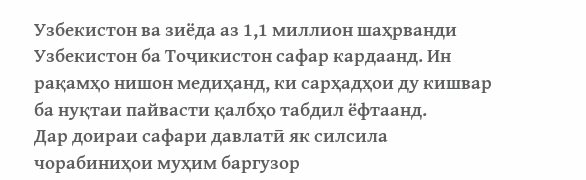Узбекистон ва зиёда аз 1,1 миллион шаҳрванди Узбекистон ба Тоҷикистон сафар кардаанд. Ин рақамҳо нишон медиҳанд, ки сарҳадҳои ду кишвар ба нуқтаи пайвасти қалбҳо табдил ёфтаанд.
Дар доираи сафари давлатӣ як силсила чорабиниҳои муҳим баргузор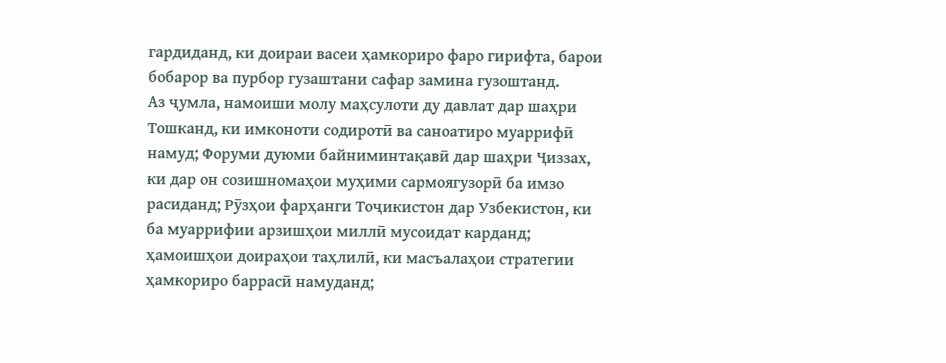гардиданд, ки доираи васеи ҳамкориро фаро гирифта, барои бобарор ва пурбор гузаштани сафар замина гузоштанд.
Аз ҷумла, намоиши молу маҳсулоти ду давлат дар шаҳри Тошканд, ки имконоти содиротӣ ва саноатиро муаррифӣ намуд; Форуми дуюми байниминтақавӣ дар шаҳри Ҷиззах, ки дар он созишномаҳои муҳими сармоягузорӣ ба имзо расиданд; Рӯзҳои фарҳанги Тоҷикистон дар Узбекистон, ки ба муаррифии арзишҳои миллӣ мусоидат карданд; ҳамоишҳои доираҳои таҳлилӣ, ки масъалаҳои стратегии ҳамкориро баррасӣ намуданд;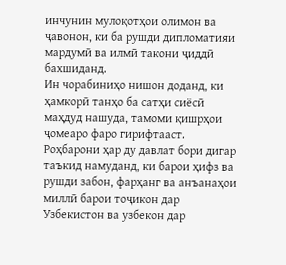инчунин мулоқотҳои олимон ва ҷавонон, ки ба рушди дипломатияи мардумӣ ва илмӣ такони ҷиддӣ бахшиданд.
Ин чорабиниҳо нишон доданд, ки ҳамкорӣ танҳо ба сатҳи сиёсӣ маҳдуд нашуда, тамоми қишрҳои ҷомеаро фаро гирифтааст.
Роҳбарони ҳар ду давлат бори дигар таъкид намуданд, ки барои ҳифз ва рушди забон, фарҳанг ва анъанаҳои миллӣ барои тоҷикон дар Узбекистон ва узбекон дар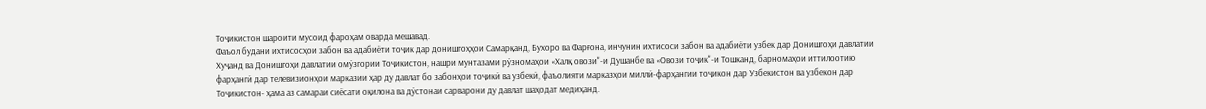Тоҷикистон шароити мусоид фароҳам оварда мешавад.
Фаъол будани ихтисосҳои забон ва адабиёти тоҷик дар донишгоҳҳои Самарқанд, Бухоро ва Фарғона, инчунин ихтисоси забон ва адабиёти узбек дар Донишгоҳи давлатии Хуҷанд ва Донишгоҳи давлатии омӯзгории Тоҷикистон, нашри мунтазами рӯзномаҳои «Халқ овози"-и Душанбе ва «Овози тоҷик"-и Тошканд, барномаҳои иттилоотию фарҳангӣ дар телевизионҳои марказии ҳар ду давлат бо забонҳои тоҷикӣ ва узбекӣ, фаъолияти марказҳои миллӣ-фарҳангии тоҷикон дар Узбекистон ва узбекон дар Тоҷикистон- ҳама аз самараи сиёсати оқилона ва дӯстонаи сарварони ду давлат шаҳодат медиҳанд.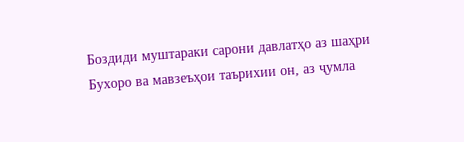Боздиди муштараки сарони давлатҳо аз шаҳри Бухоро ва мавзеъҳои таърихии он, аз ҷумла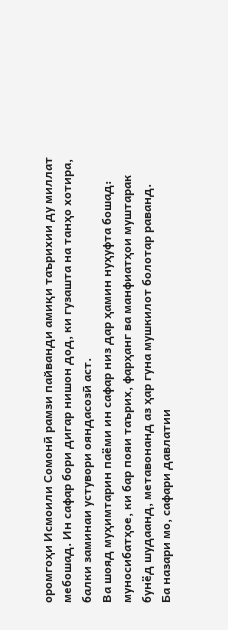оромгоҳи Исмоили Сомонӣ рамзи пайванди амиқи таърихии ду миллат мебошад. Ин сафар бори дигар нишон дод, ки гузашта на танҳо хотира, балки заминаи устувори ояндасозӣ аст.
Ва шояд муҳимтарин паёми ин сафар низ дар ҳамин нуҳуфта бошад: муносибатҳое, ки бар пояи таърих, фарҳанг ва манфиатҳои муштарак бунёд шудаанд, метавонанд аз ҳар гуна мушкилот болотар раванд.
Ба назари мо, сафари давлатии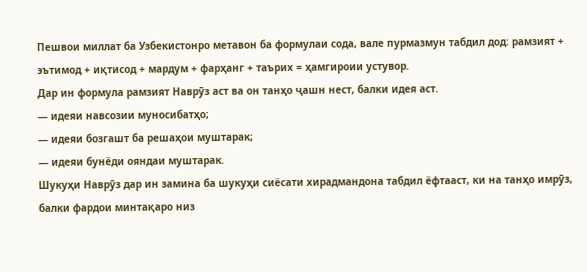Пешвои миллат ба Узбекистонро метавон ба формулаи сода, вале пурмазмун табдил дод: рамзият + эътимод + иқтисод + мардум + фарҳанг + таърих = ҳамгироии устувор.
Дар ин формула рамзият Наврӯз аст ва он танҳо ҷашн нест, балки идея аст.
— идеяи навсозии муносибатҳо;
— идеяи бозгашт ба решаҳои муштарак;
— идеяи бунёди ояндаи муштарак.
Шукуҳи Наврӯз дар ин замина ба шукуҳи сиёсати хирадмандона табдил ёфтааст, ки на танҳо имрӯз, балки фардои минтақаро низ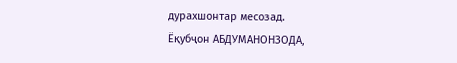дурахшонтар месозад.
Ёқубҷон АБДУМАНОНЗОДА,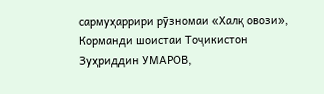сармуҳаррири рӯзномаи «Халқ овози»,
Корманди шоистаи Тоҷикистон
Зуҳриддин УМАРОВ,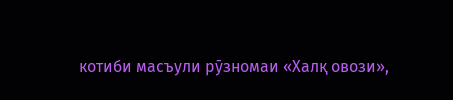котиби масъули рӯзномаи «Халқ овози»,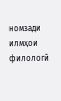номзади илмҳои филологӣ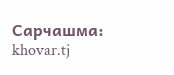Сарчашма: khovar.tj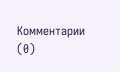Комментарии (0)